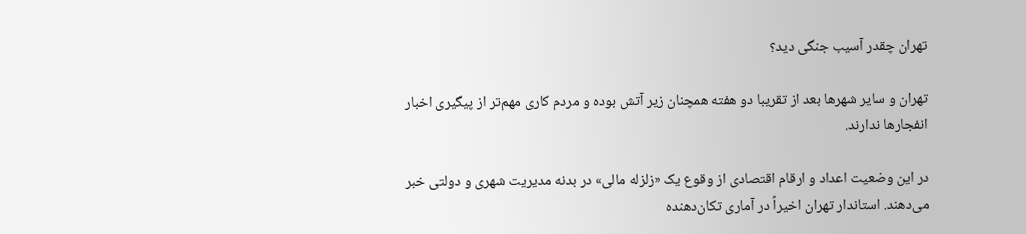تهران چقدر آسیب جنگی دید؟

تهران و سایر شهرها بعد از تقریبا دو هفته همچنان زیر آتش بوده و مردم کاری مهم‌تر از پیگیری اخبار انفجارها ندارند.

در این وضعیت اعداد و ارقام اقتصادی از وقوع یک «زلزله مالی» در بدنه مدیریت شهری و دولتی خبر می‌دهند. استاندار تهران اخیراً در آماری تکان‌دهنده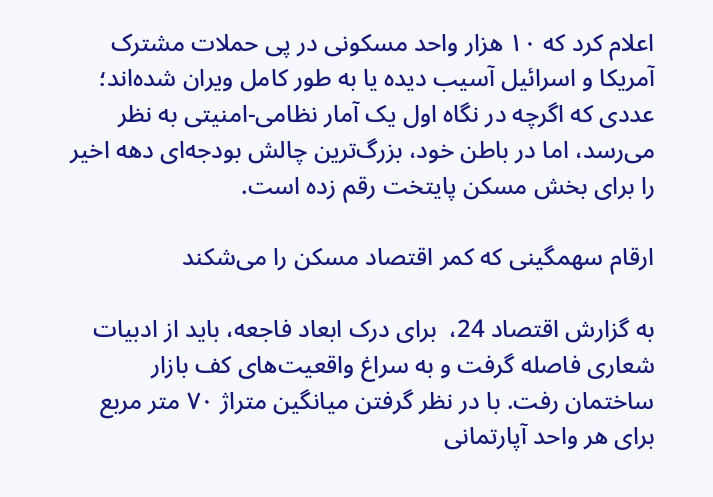اعلام کرد که ۱۰ هزار واحد مسکونی در پی حملات مشترک آمریکا و اسرائیل آسیب دیده یا به طور کامل ویران شده‌اند؛ عددی که اگرچه در نگاه اول یک آمار نظامی-امنیتی به نظر می‌رسد، اما در باطن خود، بزرگ‌ترین چالش بودجه‌ای دهه اخیر را برای بخش مسکن پایتخت رقم زده است.

ارقام سهمگینی که کمر اقتصاد مسکن را می‌شکند

به گزارش اقتصاد 24،  برای درک ابعاد فاجعه، باید از ادبیات شعاری فاصله گرفت و به سراغ واقعیت‌های کف بازار ساختمان رفت. با در نظر گرفتن میانگین متراژ ۷۰ متر مربع برای هر واحد آپارتمانی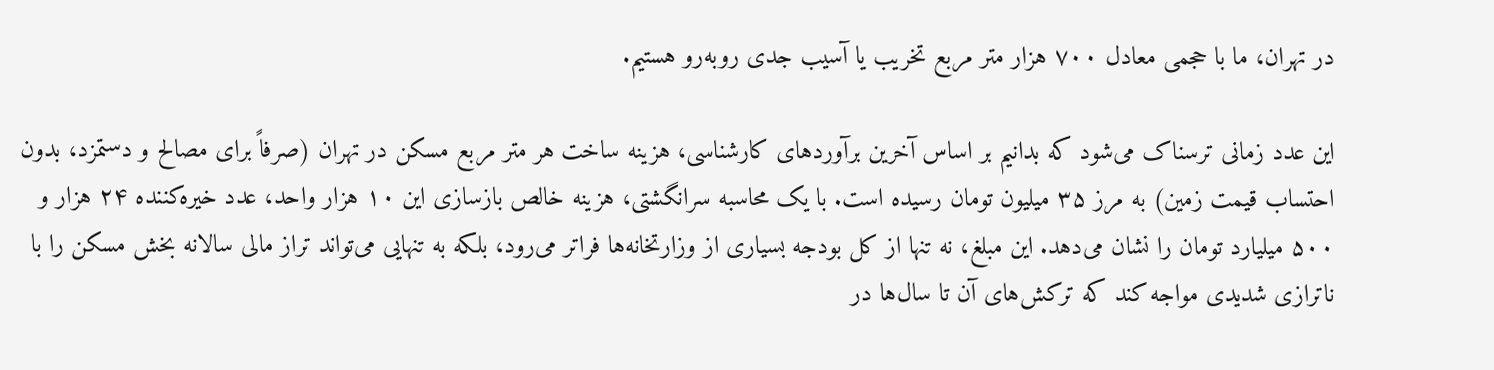در تهران، ما با حجمی معادل ۷۰۰ هزار متر مربع تخریب یا آسیب جدی روبه‌رو هستیم.

این عدد زمانی ترسناک می‌شود که بدانیم بر اساس آخرین برآوردهای کارشناسی، هزینه ساخت هر متر مربع مسکن در تهران (صرفاً برای مصالح و دستمزد، بدون احتساب قیمت زمین) به مرز ۳۵ میلیون تومان رسیده است. با یک محاسبه سرانگشتی، هزینه خالص بازسازی این ۱۰ هزار واحد، عدد خیره‌کننده ۲۴ هزار و ۵۰۰ میلیارد تومان را نشان می‌دهد. این مبلغ، نه تنها از کل بودجه بسیاری از وزارتخانه‌ها فراتر می‌رود، بلکه به تنهایی می‌تواند تراز مالی سالانه بخش مسکن را با ناترازی شدیدی مواجه کند که ترکش‌های آن تا سال‌ها در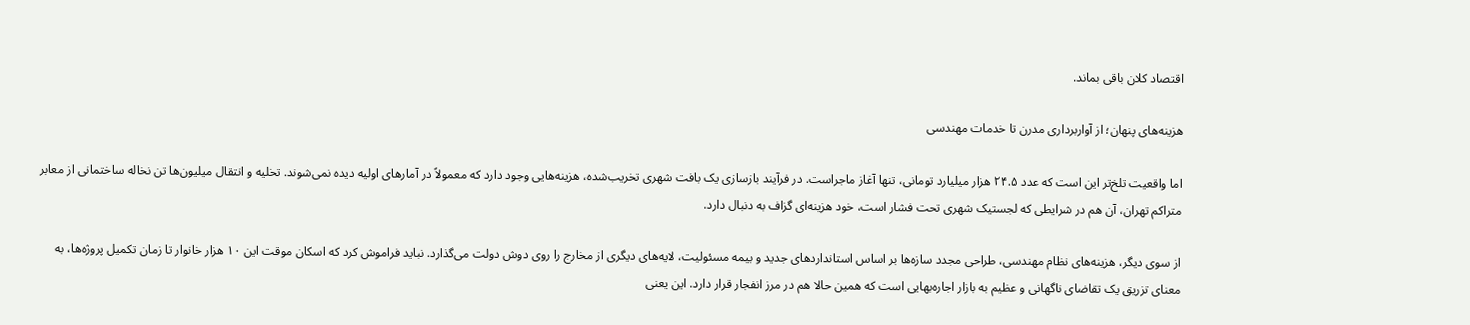اقتصاد کلان باقی بماند.

هزینه‌های پنهان؛ از آواربرداری مدرن تا خدمات مهندسی

اما واقعیت تلخ‌تر این است که عدد ۲۴.۵ هزار میلیارد تومانی، تنها آغاز ماجراست. در فرآیند بازسازی یک بافت شهری تخریب‌شده، هزینه‌هایی وجود دارد که معمولاً در آمارهای اولیه دیده نمی‌شوند. تخلیه و انتقال میلیون‌ها تن نخاله ساختمانی از معابر متراکم تهران، آن هم در شرایطی که لجستیک شهری تحت فشار است، خود هزینه‌ای گزاف به دنبال دارد.

از سوی دیگر، هزینه‌های نظام مهندسی، طراحی مجدد سازه‌ها بر اساس استانداردهای جدید و بیمه مسئولیت، لایه‌های دیگری از مخارج را روی دوش دولت می‌گذارد. نباید فراموش کرد که اسکان موقت این ۱۰ هزار خانوار تا زمان تکمیل پروژه‌ها، به معنای تزریق یک تقاضای ناگهانی و عظیم به بازار اجاره‌بهایی است که همین حالا هم در مرز انفجار قرار دارد. این یعنی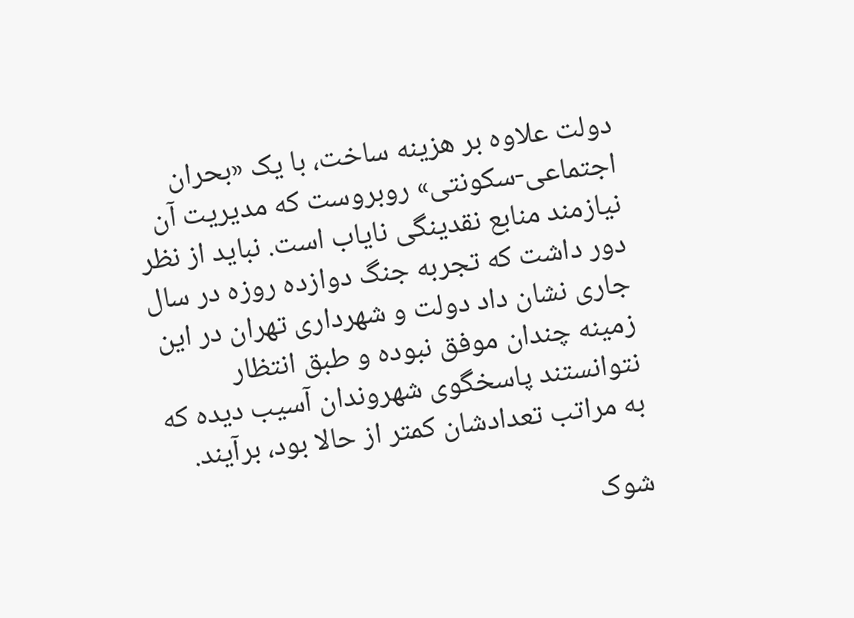دولت علاوه بر هزینه ساخت، با یک «بحران اجتماعی-سکونتی» روبروست که مدیریت آن نیازمند منابع نقدینگی نایاب است. نباید از نظر دور داشت که تجربه جنگ دوازده روزه در سال جاری نشان داد دولت و شهرداری تهران در این زمینه چندان موفق نبوده و طبق انتظار نتوانستند پاسخگوی شهروندان آسیب دیده که به مراتب تعدادشان کمتر از حالا بود، برآیند.

شوک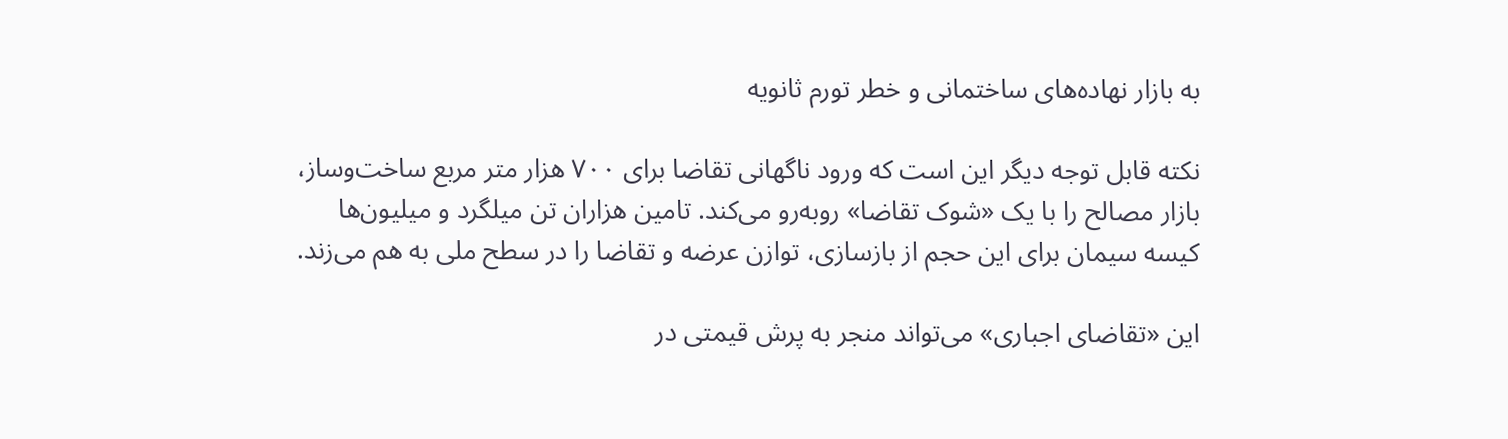به بازار نهاده‌های ساختمانی و خطر تورم ثانویه

نکته قابل توجه دیگر این است که ورود ناگهانی تقاضا برای ۷۰۰ هزار متر مربع ساخت‌وساز، بازار مصالح را با یک «شوک تقاضا» روبه‌رو می‌کند. تامین هزاران تن میلگرد و میلیون‌ها کیسه سیمان برای این حجم از بازسازی، توازن عرضه و تقاضا را در سطح ملی به هم می‌زند.

این «تقاضای اجباری» می‌تواند منجر به پرش قیمتی در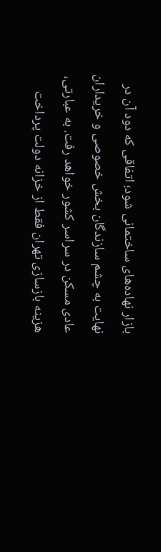بازار نهاده‌های ساختمانی شود؛ اتفاقی که دود آن در نهایت به چشم سازندگان بخش خصوصی و خریداران عادی مسکن در سراسر کشور خواهد رفت. به عبارتی، هزینه بازسازی تهران فقط از خزانه دولت پرداخت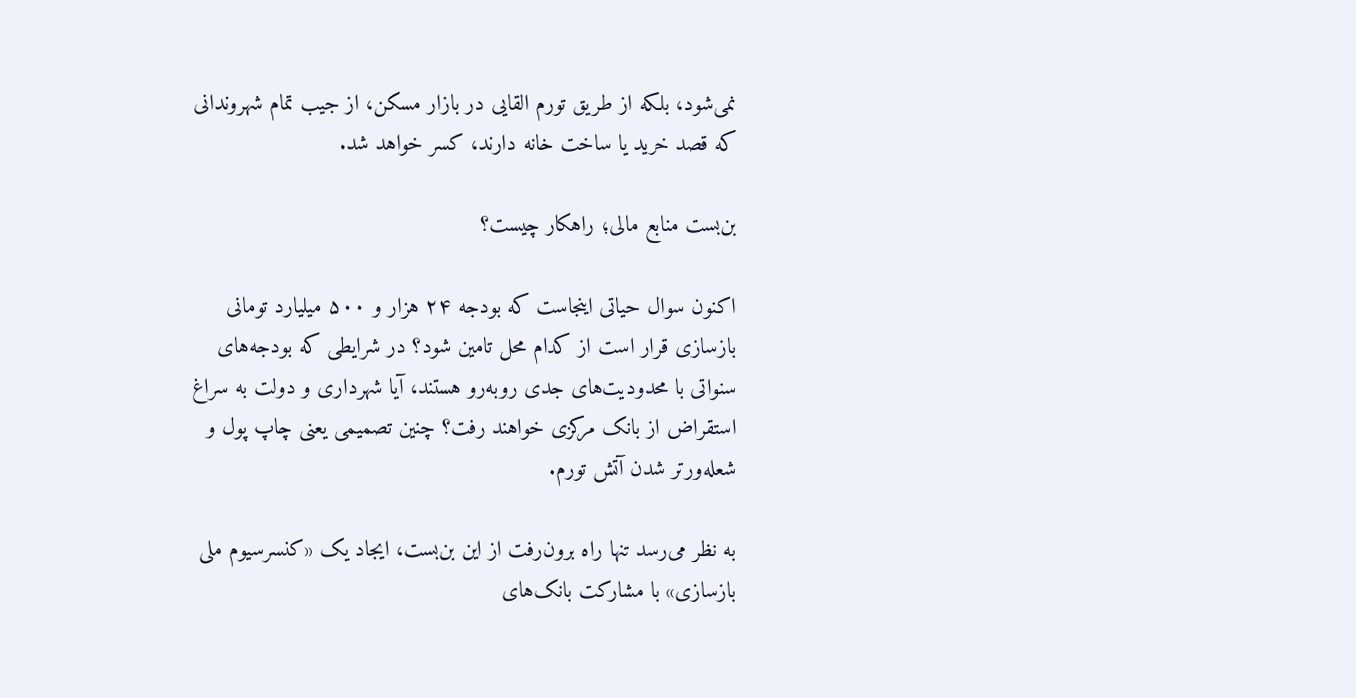نمی‌شود، بلکه از طریق تورم القایی در بازار مسکن، از جیب تمام شهروندانی که قصد خرید یا ساخت خانه دارند، کسر خواهد شد.

بن‌بست منابع مالی؛ راهکار چیست؟

اکنون سوال حیاتی اینجاست که بودجه ۲۴ هزار و ۵۰۰ میلیارد تومانی بازسازی قرار است از کدام محل تامین شود؟ در شرایطی که بودجه‌های سنواتی با محدودیت‌های جدی روبه‌رو هستند، آیا شهرداری و دولت به سراغ استقراض از بانک مرکزی خواهند رفت؟ چنین تصمیمی یعنی چاپ پول و شعله‌ورتر شدن آتش تورم.

به نظر می‌رسد تنها راه برون‌رفت از این بن‌بست، ایجاد یک «کنسرسیوم ملی بازسازی» با مشارکت بانک‌های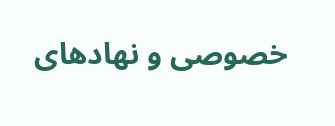خصوصی و نهادهای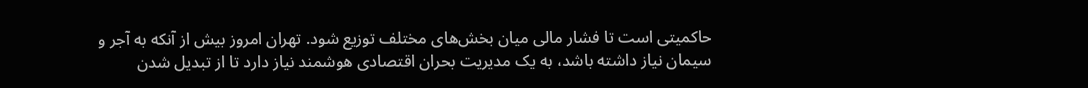حاکمیتی است تا فشار مالی میان بخش‌های مختلف توزیع شود. تهران امروز بیش از آنکه به آجر و سیمان نیاز داشته باشد، به یک مدیریت بحران اقتصادی هوشمند نیاز دارد تا از تبدیل شدن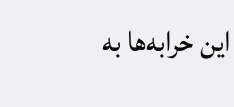این خرابه‌ها به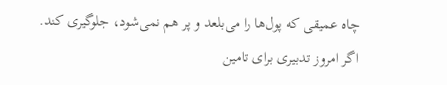چاه عمیقی که پول‌ها را می‌بلعد و پر هم نمی‌شود، جلوگیری کند. اگر امروز تدبیری برای تامین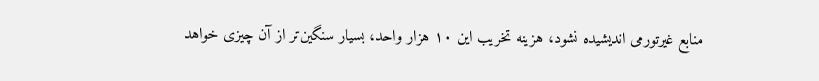منابع غیرتورمی اندیشیده نشود، هزینه تخریب این ۱۰ هزار واحد، بسیار سنگین‌تر از آن چیزی خواهد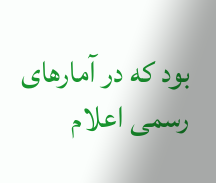بود که در آمارهای رسمی اعلام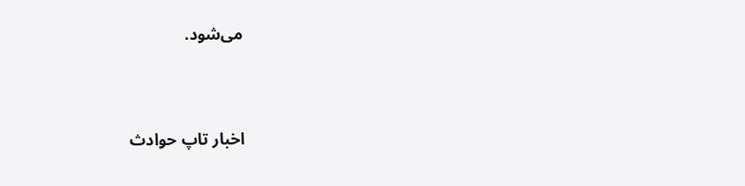می‌شود.



اخبار تاپ حوادث